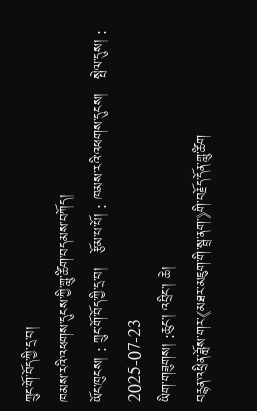ཀྲུང་གོ་བོད་ཀྱི་དྲ་བ།
ཁམས་རའི་འཕགས་དུངས་ཀྱི་གླུ་ཚིག་བདམས་བཀོད།
ཡོང་ཁུངས། : ཀྲུང་གོ་བོད་ཀྱི་དྲ་བ།   རྩོམ་པ་པོ། : ཁམས་རའི་འཕགས་དུངས།   སྤེལ་དུས། : 2025-07-23
ཡིག་གཟུགས། :ཆུང་། འབྲིང་། ཆེ།
བརྙན་འཕྲིན་ཟློས་གར་《མཐར་མཇུག་གི་སྦྲ་ནག་》གི་བརྗོད་དོན་གླུ་ཚིག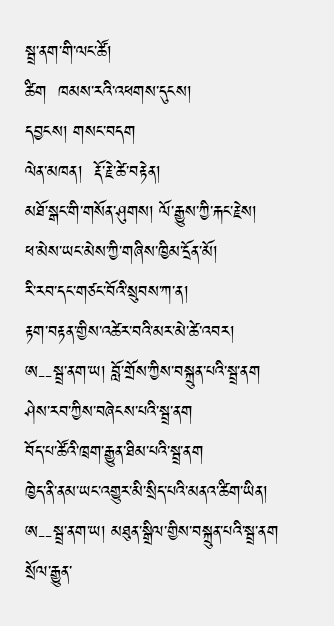སྦྲ་ནག་གི་ལང་ཚོ།
ཚིག  ཁམས་རའི་འཕགས་དུངས།
དབྱངས། གསང་བདག
ལེན་མཁན།  རྡོ་རྗེ་ཚེ་བརྟེན།
མཐོ་སྒང་གི་གསོན་ཤུགས། ལོ་རྒྱུས་ཀྱི་རྐང་རྗེས།
ཕ་མེས་ཡང་མེས་ཀྱི་གཞིས་ཁྱིམ་དྲོན་མོ།
རི་རབ་དང་གཙང་བོའི་སྲུབས་ཀ་ན།
རྟག་བརྟན་གྱིས་འཚེར་བའི་མར་མེ་ཚེ་འབར།
ཨ--སྦྲ་ནག་ཡ། བློ་གྲོས་ཀྱིས་བསྐྲུན་པའི་སྦྲ་ནག
ཤེས་རབ་ཀྱིས་བཞེངས་པའི་སྦྲ་ནག
བོད་པ་ཚོའི་ཁྲག་རྒྱུན་ཐིམ་པའི་སྦྲ་ནག
ཁྱེད་ནི་ནམ་ཡང་འགྱུར་མི་སྲིད་པའི་མནའ་ཚིག་ཡིན།
ཨ--སྦྲ་ནག་ཡ། མཐུན་སྒྲིལ་གྱིས་བསྐྲུན་པའི་སྦྲ་ནག
སྲོལ་རྒྱུན་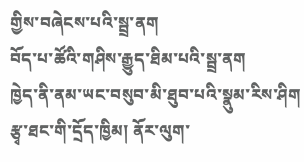གྱིས་བཞེངས་པའི་སྦྲ་ནག
བོད་པ་ཚོའི་གཤིས་རྒྱུད་ཐིམ་པའི་སྦྲ་ནག
ཁྱེད་ནི་ནམ་ཡང་བསུབ་མི་ཐུབ་པའི་སྣུམ་རིས་ཤིག
རྩྭ་ཐང་གི་དྲོད་ཁྱིམ། ནོར་ལུག་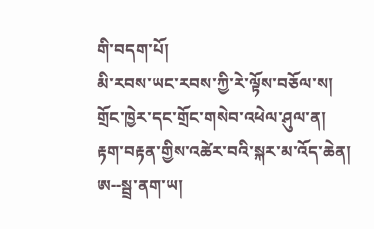གི་བདག་པོ།
མི་རབས་ཡང་རབས་ཀྱི་རེ་ལྟོས་བཅོལ་ས།
གྲོང་ཁྱེར་དང་གྲོང་གསེབ་འཕེལ་ཤུལ་ན།
རྟག་བརྟན་གྱིས་འཚེར་བའི་སྐར་མ་འོད་ཆེན།
ཨ--སྦྲ་ནག་ཡ།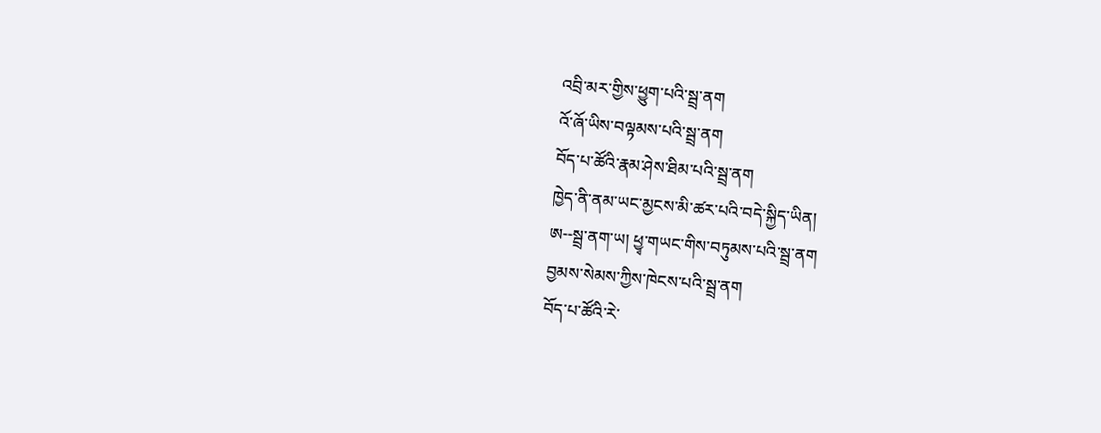འབྲི་མར་གྱིས་ཕྱུག་པའི་སྦྲ་ནག
འོ་ཞོ་ཡིས་བལྟམས་པའི་སྦྲ་ནག
བོད་པ་ཚོའི་རྣམ་ཤེས་ཐིམ་པའི་སྦྲ་ནག
ཁྱེད་ནི་ནམ་ཡང་མྱངས་མི་ཚར་པའི་བདེ་སྐྱིད་ཡིན།
ཨ--སྦྲ་ནག་ཡ། ཕྱྭ་གཡང་གིས་བཏུམས་པའི་སྦྲ་ནག
བྱམས་སེམས་ཀྱིས་ཁེངས་པའི་སྦྲ་ནག
བོད་པ་ཚོའི་རེ་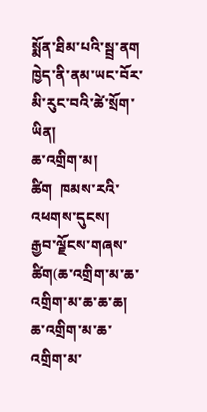སྨོན་ཐིམ་པའི་སྦྲ་ནག
ཁྱེད་ནི་ནམ་ཡང་བོར་མི་རུང་བའི་ཚེ་སྲོག་ཡིན།
ཆ་འགྲིག་མ།
ཚིག  ཁམས་རའི་འཕགས་དུངས།
རྒྱབ་ལྗོངས་གཞས་ཚིག(ཆ་འགྲིག་མ་ཆ་འགྲིག་མ་ཆ་ཆ་ཆ།
ཆ་འགྲིག་མ་ཆ་འགྲིག་མ་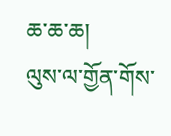ཆ་ཆ་ཆ།
ལུས་ལ་གྱོན་གོས་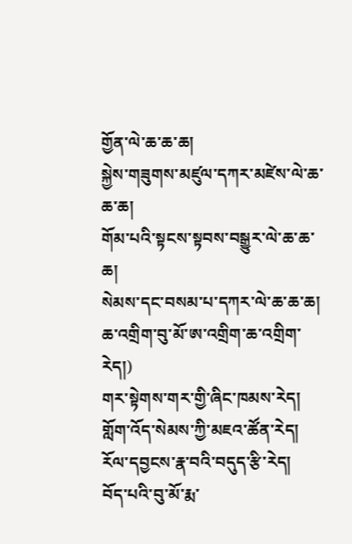གྱོན་ལེ་ཆ་ཆ་ཆ།
སྐྱེས་གཟུགས་མཛུལ་དཀར་མཛེས་ལེ་ཆ་ཆ་ཆ།
གོམ་པའི་སྟངས་སྟབས་བསྒྱུར་ལེ་ཆ་ཆ་ཆ།
སེམས་དང་བསམ་པ་དཀར་ལེ་ཆ་ཆ་ཆ།
ཆ་འགྲིག་བུ་མོ་ཨ་འགྲིག་ཆ་འགྲིག་རེད།)
གར་སྟེགས་གར་གྱི་ཞིང་ཁམས་རེད།
གློག་འོད་སེམས་ཀྱི་མཇའ་ཚོན་རེད།
རོལ་དབྱངས་རྣ་བའི་བདུད་རྩི་རེད།
བོད་པའི་བུ་མོ་རྨ་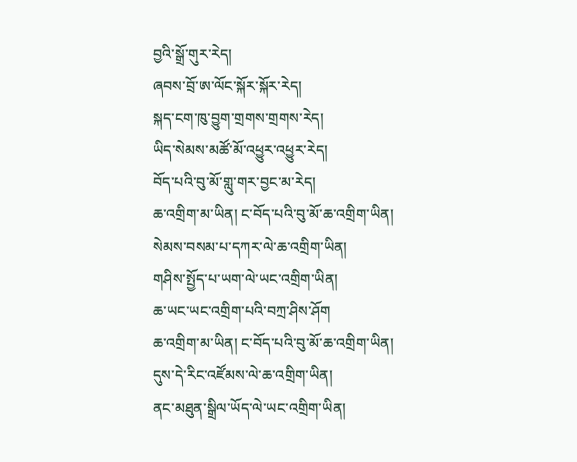བྱའི་སྒྲོ་གུར་རེད།
ཞབས་བྲོ་ཨ་ལོང་སྐོར་སྐོར་རེད།
སྐད་ངག་ཁུ་བྱུག་གྲགས་གྲགས་རེད།
ཡིད་སེམས་མཚོ་མོ་འཕྱུར་འཕྱུར་རེད།
བོད་པའི་བུ་མོ་གླུ་གར་བྱང་མ་རེད།
ཆ་འགྲིག་མ་ཡིན། ང་བོད་པའི་བུ་མོ་ཆ་འགྲིག་ཡིན།
སེམས་བསམ་པ་དཀར་ལེ་ཆ་འགྲིག་ཡིན།
གཤིས་སྤྱོད་པ་ཡག་ལེ་ཡང་འགྲིག་ཡིན།
ཆ་ཡང་ཡང་འགྲིག་པའི་བཀྲ་ཤིས་ཤོག
ཆ་འགྲིག་མ་ཡིན། ང་བོད་པའི་བུ་མོ་ཆ་འགྲིག་ཡིན།
དུས་དེ་རིང་འཛོམས་ལེ་ཆ་འགྲིག་ཡིན།
ནང་མཐུན་སྒྲིལ་ཡོད་ལེ་ཡང་འགྲིག་ཡིན།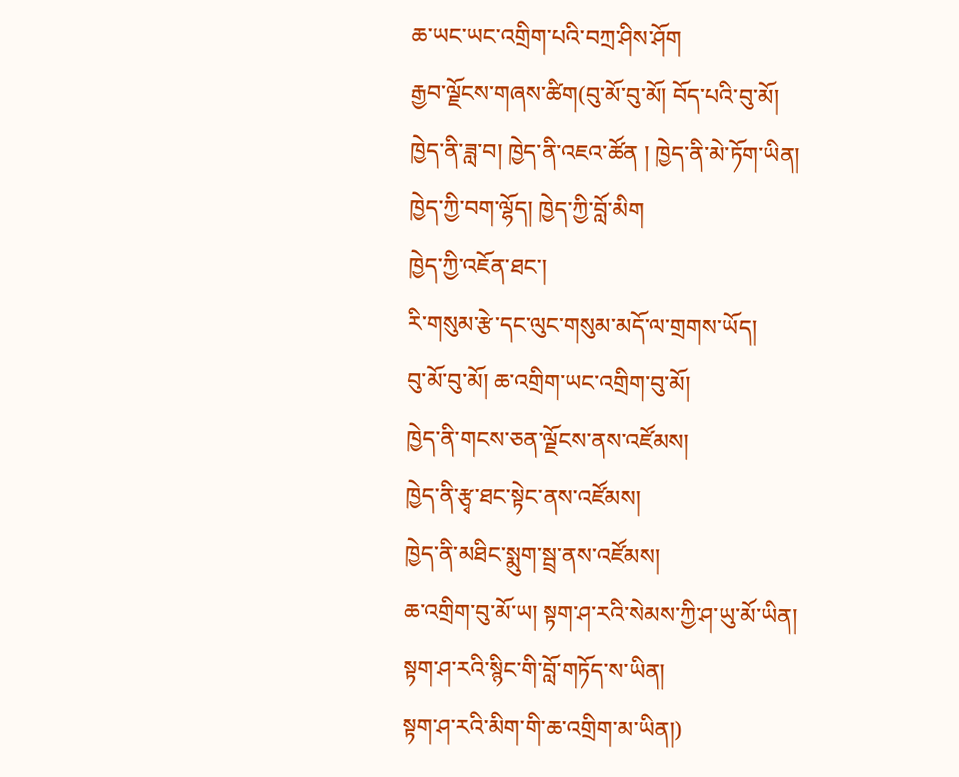ཆ་ཡང་ཡང་འགྲིག་པའི་བཀྲ་ཤིས་ཤོག
རྒྱབ་ལྗོངས་གཞས་ཚིག(བུ་མོ་བུ་མོ། བོད་པའི་བུ་མོ།
ཁྱེད་ནི་ཟླ་བ། ཁྱེད་ནི་འཇའ་ཚོན ། ཁྱེད་ནི་མེ་ཏོག་ཡིན།
ཁྱེད་ཀྱི་བག་ལྷོད། ཁྱེད་ཀྱི་བློ་མིག
ཁྱེད་ཀྱི་འཇོན་ཐང་།
རི་གསུམ་རྩེ་དང་ལུང་གསུམ་མདོ་ལ་གྲགས་ཡོད།
བུ་མོ་བུ་མོ། ཆ་འགྲིག་ཡང་འགྲིག་བུ་མོ།
ཁྱེད་ནི་གངས་ཅན་ལྗོངས་ནས་འཛོམས།
ཁྱེད་ནི་རྩྭ་ཐང་སྟེང་ནས་འཛོམས།
ཁྱེད་ནི་མཐིང་སྨུག་སྦྲ་ནས་འཛོམས།
ཆ་འགྲིག་བུ་མོ་ཡ། སྟག་ཤ་རའི་སེམས་ཀྱི་ཤ་ཡུ་མོ་ཡིན།
སྟག་ཤ་རའི་སྙིང་གི་བློ་གཏོད་ས་ཡིན།
སྟག་ཤ་རའི་མིག་གི་ཆ་འགྲིག་མ་ཡིན།)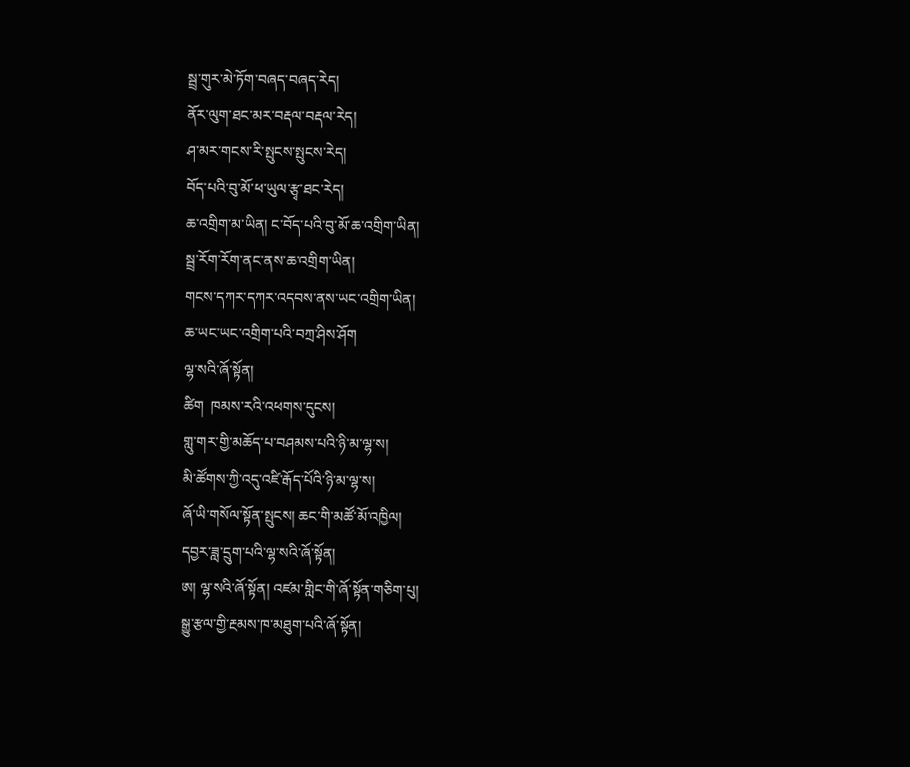སྦྲ་གུར་མེ་ཏོག་བཞད་བཞད་རེད།
ནོར་ལུག་ཐང་མར་བརྡལ་བརྡལ་རེད།
ཤ་མར་གངས་རི་སྤུངས་སྤུངས་རེད།
བོད་པའི་བུ་མོ་ཕ་ཡུལ་རྩྭ་ཐང་རེད།
ཆ་འགྲིག་མ་ཡིན། ང་བོད་པའི་བུ་མོ་ཆ་འགྲིག་ཡིན།
སྦྲ་རོག་རོག་ནང་ནས་ཆ་འགྲིག་ཡིན།
གངས་དཀར་དཀར་འདབས་ནས་ཡང་འགྲིག་ཡིན།
ཆ་ཡང་ཡང་འགྲིག་པའི་བཀྲ་ཤིས་ཤོག
ལྷ་སའི་ཞོ་སྟོན།
ཚིག  ཁམས་རའི་འཕགས་དུངས།
གླུ་གར་གྱི་མཆོད་པ་བཤམས་པའི་ཉི་མ་ལྷ་ས།
མི་ཚོགས་ཀྱི་འདུ་འཛི་རྒོད་པོའི་ཉི་མ་ལྷ་ས།
ཞོ་ཡི་གསོལ་སྟོན་སྤུངས། ཆང་གི་མཚོ་མོ་འཁྱིལ།
དབྱར་ཟླ་དྲུག་པའི་ལྷ་སའི་ཞོ་སྟོན།
ཨ། ལྷ་སའི་ཞོ་སྟོན། འཛམ་གླིང་གི་ཞོ་སྟོན་གཅིག་པུ།
སྒྱུ་རྩལ་གྱི་རྔམས་ཁ་མཐུག་པའི་ཞོ་སྟོན།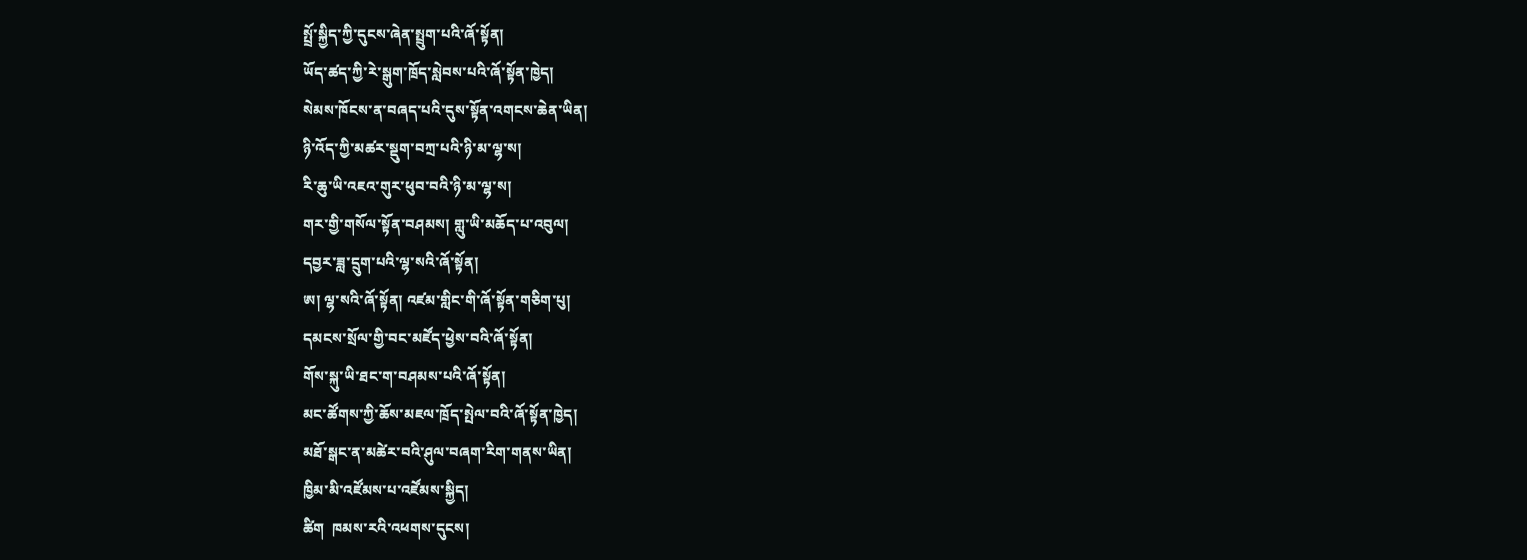སྤྲོ་སྐྱིད་ཀྱི་དུངས་ཞེན་སྤྲུག་པའི་ཞོ་སྟོན།
ཡོད་ཚད་ཀྱི་རེ་སྒུག་ཁྲོད་སླེབས་པའི་ཞོ་སྟོན་ཁྱེད།
སེམས་ཁོངས་ན་བཞད་པའི་དུས་སྟོན་འགངས་ཆེན་ཡིན།
ཉི་འོད་ཀྱི་མཚར་སྡུག་བཀྲ་པའི་ཉི་མ་ལྷ་ས།
རི་ཆུ་ཡི་འཇའ་གུར་ཕུབ་བའི་ཉི་མ་ལྷ་ས།
གར་གྱི་གསོལ་སྟོན་བཤམས། གླུ་ཡི་མཆོད་པ་འབུལ།
དབྱར་ཟླ་དྲུག་པའི་ལྷ་སའི་ཞོ་སྟོན།
ཨ། ལྷ་སའི་ཞོ་སྟོན། འཛམ་གླིང་གི་ཞོ་སྟོན་གཅིག་པུ།
དམངས་སྲོལ་གྱི་བང་མཛོད་ཕྱེས་བའི་ཞོ་སྟོན།
གོས་སྐུ་ཡི་ཐང་ག་བཤམས་པའི་ཞོ་སྟོན།
མང་ཚོགས་ཀྱི་ཆོས་མཇལ་ཁྲོད་སྤེལ་བའི་ཞོ་སྟོན་ཁྱེད།
མཐོ་སྒང་ན་མཚེར་བའི་ཤུལ་བཞག་རིག་གནས་ཡིན།
ཁྱིམ་མི་འཛོམས་པ་འཛོམས་སྐྱིད།
ཚིག  ཁམས་རའི་འཕགས་དུངས།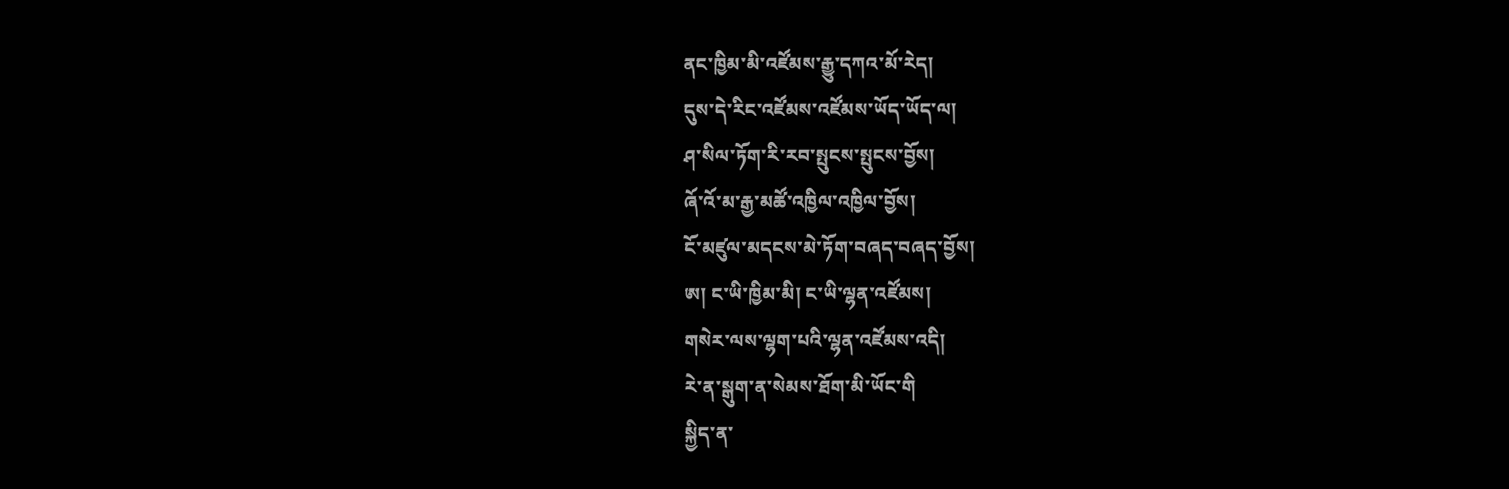ནང་ཁྱིམ་མི་འཛོམས་རྒྱུ་དཀའ་མོ་རེད།
དུས་དེ་རིང་འཛོམས་འཛོམས་ཡོད་ཡོད་ལ།
ཤ་སིལ་ཏོག་རི་རབ་སྤུངས་སྤུངས་བྱོས།
ཞོ་འོ་མ་རྒྱ་མཚོ་འཁྱིལ་འཁྱིལ་བྱོས།
ངོ་མཛུལ་མདངས་མེ་ཏོག་བཞད་བཞད་བྱོས།
ཨ། ང་ཡི་ཁྱིམ་མི། ང་ཡི་ལྷན་འཛོམས།
གསེར་ལས་ལྷག་པའི་ལྷན་འཛོམས་འདི།
རེ་ན་སྒུག་ན་སེམས་ཐོག་མི་ཡོང་གི
སྐྱིད་ན་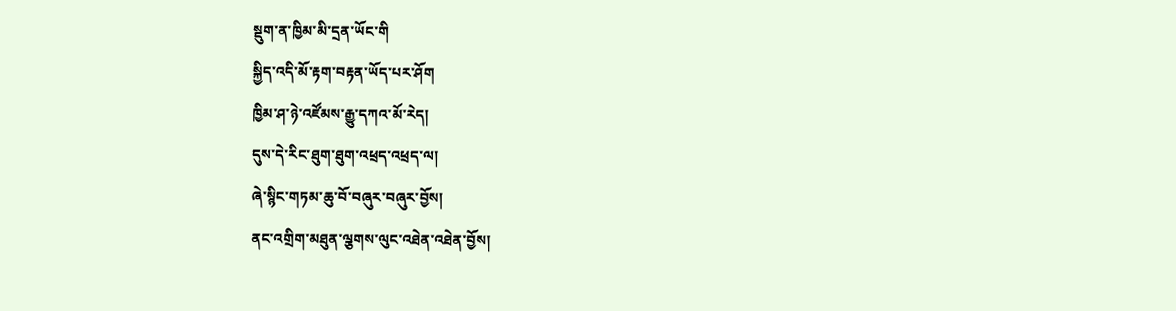སྡུག་ན་ཁྱིམ་མི་དྲན་ཡོང་གི
སྐྱིད་འདི་མོ་རྟག་བརྟན་ཡོད་པར་ཤོག
ཁྱིམ་ཤ་ཉེ་འཛོམས་རྒྱུ་དཀའ་མོ་རེད།
དུས་དེ་རིང་ཐུག་ཐུག་འཕྲད་འཕྲད་ལ།
ཞེ་སྙིང་གཏམ་ཆུ་བོ་བཞུར་བཞུར་བྱོས།
ནང་འགྲིག་མཐུན་ལྕགས་ལུང་འཐེན་འཐེན་བྱོས།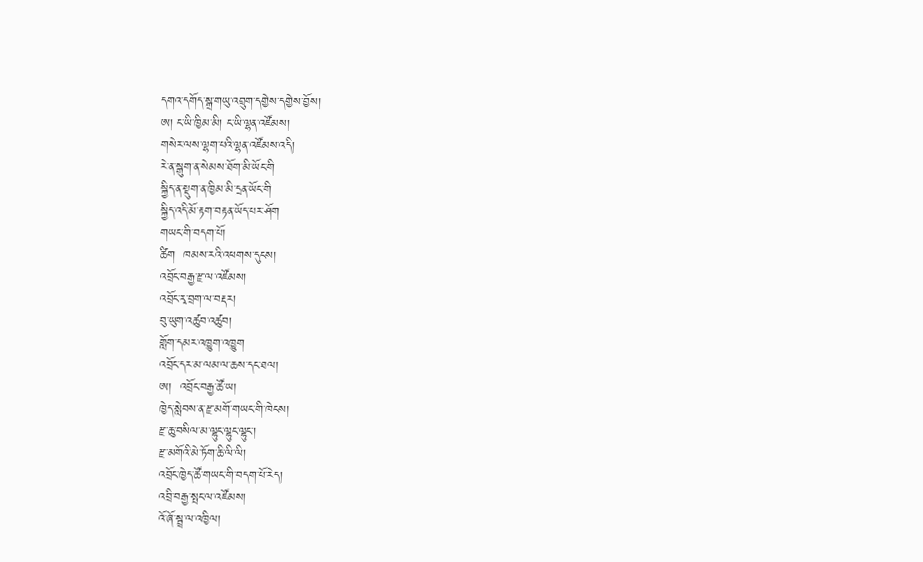དགའ་དགོད་སྒྲ་གཡུ་འབྲུག་དགྱེས་དགྱེས་བྱོས།
ཨ། ང་ཡི་ཁྱིམ་མི། ང་ཡི་ལྷན་འཛོམས།
གསེར་ལས་ལྷག་པའི་ལྷན་འཛོམས་འདི།
རེ་ན་སྒུག་ན་སེམས་ཐོག་མི་ཡོང་གི
སྐྱིད་ན་སྡུག་ན་ཁྱིམ་མི་དྲན་ཡོང་གི
སྐྱིད་འདི་མོ་རྟག་བརྟན་ཡོད་པར་ཤོག
གཡང་གི་བདག་པོ།
ཚིག  ཁམས་རའི་འཕགས་དུངས།
འབྲོང་བརྒྱ་རྫ་ལ་འཛོམས།
འབྲོང་རྭ་བྲག་ལ་བརྡར།
བུ་ཡུག་འཚུབ་འཚུབ།
གློག་དམར་འཁྱུག་འཁྱུག
འབྲོང་དར་མ་ལམ་ལ་ཆས་དང་ཐལ།
ཨ།  འབྲོང་བརྒྱ་ཚོ་ཡ།
ཁྱེད་སླེབས་ན་རྫ་མགོ་གཡང་གི་ཁེངས།
རྫ་ཆུ་བསིལ་མ་ལྷུང་ལྷུང་ལྷུང་།
རྫ་མགོའི་མེ་ཏོག་ཆི་ལི་ལི།
འབྲོང་ཁྱེད་ཚོ་གཡང་གི་བདག་པོ་རེད།
འབྲི་བརྒྱ་སྤང་ལ་འཛོམས།
འོ་ཞོ་སྦྲ་ལ་འཁྱིལ།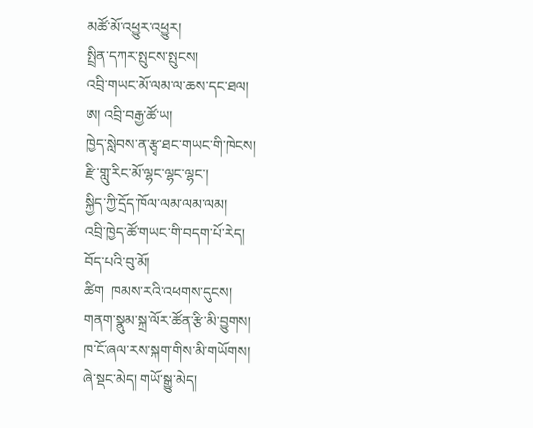མཚོ་མོ་འཕྱུར་འཕྱུར།
སྤྲིན་དཀར་སྤུངས་སྤུངས།
འབྲི་གཡང་མོ་ལམ་ལ་ཆས་དང་ཐལ།
ཨ། འབྲི་བརྒྱ་ཚོ་ཡ།
ཁྱེད་སླེབས་ན་རྩྭ་ཐང་གཡང་གི་ཁེངས།
རྫི་གླུ་རིང་མོ་ལྷང་ལྷང་ལྷང་།
སྐྱིད་ཀྱི་དྲོད་ཁོལ་ལམ་ལམ་ལམ།
འབྲི་ཁྱེད་ཚོ་གཡང་གི་བདག་པོ་རེད།
བོད་པའི་བུ་མོ།
ཚིག  ཁམས་རའི་འཕགས་དུངས།
གནག་སྣུམ་སྐྲ་ལོར་ཚོན་རྩི་མི་བྱུགས།
ཁ་ངོ་ཞལ་རས་སྐག་གིས་མི་གཡོགས།
ཞེ་སྡང་མེད། གཡོ་སྒྱུ་མེད།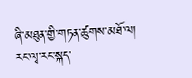ཞི་མཐུན་གྱི་གཏན་ཚུགས་མཐོ་ལ།
རང་ལྭ་རང་སྐད་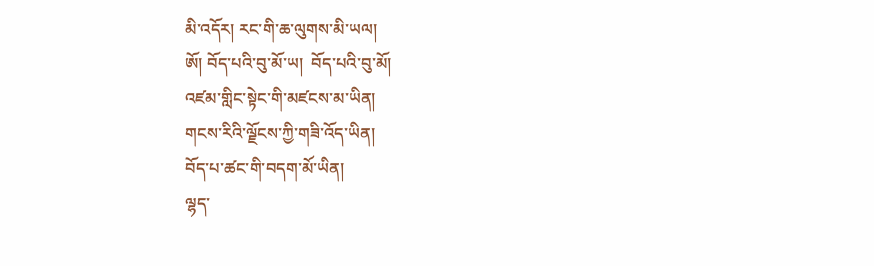མི་འདོར། རང་གི་ཆ་ལུགས་མི་ཡལ།
ཨོ། བོད་པའི་བུ་མོ་ཡ།  བོད་པའི་བུ་མོ།
འཛམ་གླིང་སྟེང་གི་མཛངས་མ་ཡིན།
གངས་རིའི་ལྗོངས་ཀྱི་གཟི་འོད་ཡིན།
བོད་པ་ཚང་གི་བདག་མོ་ཡིན།
ལྷད་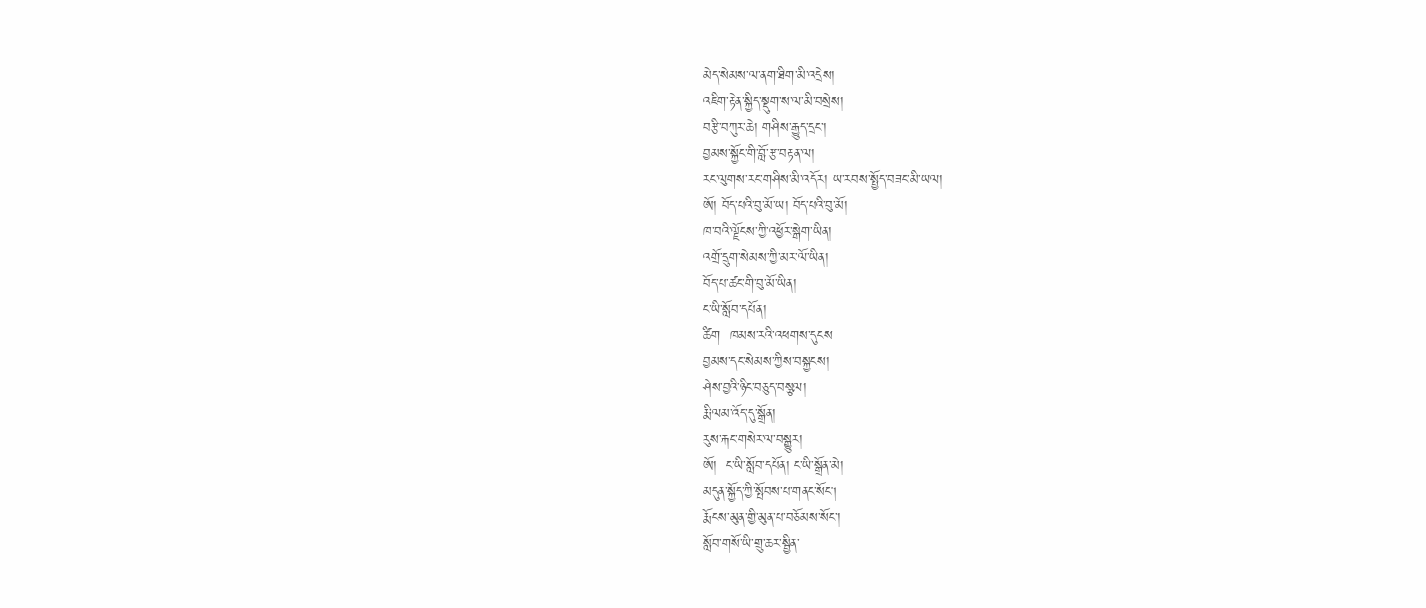མེད་སེམས་ལ་ནག་ཐིག་མི་འདྲེས།
འཇིག་རྟེན་སྐྱིད་སྡུག་ས་ལ་མི་བསྲེས།
བརྩི་བཀུར་ཆེ། གཤིས་རྒྱུད་དྲང་།
བྱམས་སྐྱོང་གི་བློ་རྩ་བརྟན་ལ།
རང་ལུགས་རང་གཤིས་མི་འདོར། ཡ་རབས་སྤྱོད་བཟང་མི་ཡལ།
ཨོ། བོད་པའི་བུ་མོ་ཡ། བོད་པའི་བུ་མོ།
ཁ་བའི་ལྗོངས་ཀྱི་འཕྱོར་སྒེག་ཡིན།
འགྲོ་དྲུག་སེམས་ཀྱི་མར་ལོ་ཡིན།
བོད་པ་ཚང་གི་བུ་མོ་ཡིན།
ང་ཡི་སློབ་དཔོན།
ཚིག  ཁམས་རའི་འཕགས་དུངས
བྱམས་དང་སེམས་ཀྱིས་བསྐྱངས།
ཤེས་བྱའི་ཉིང་བཅུད་བསྩལ།
རྨི་ལམ་འོད་དུ་སྒྲོན།
རུས་རྐང་གསེར་ལ་བསྒྱུར།
ཨོ།  ང་ཡི་སློབ་དཔོན། ང་ཡི་སྒྲོན་མེ།
མདུན་སྐྱོད་ཀྱི་སྤོབས་པ་གནང་སོང།
རྨོངས་མུན་གྱི་མུན་པ་བཅོམས་སོང་།
སློབ་གསོ་ཡི་གྲུ་ཆར་སྦྱིན་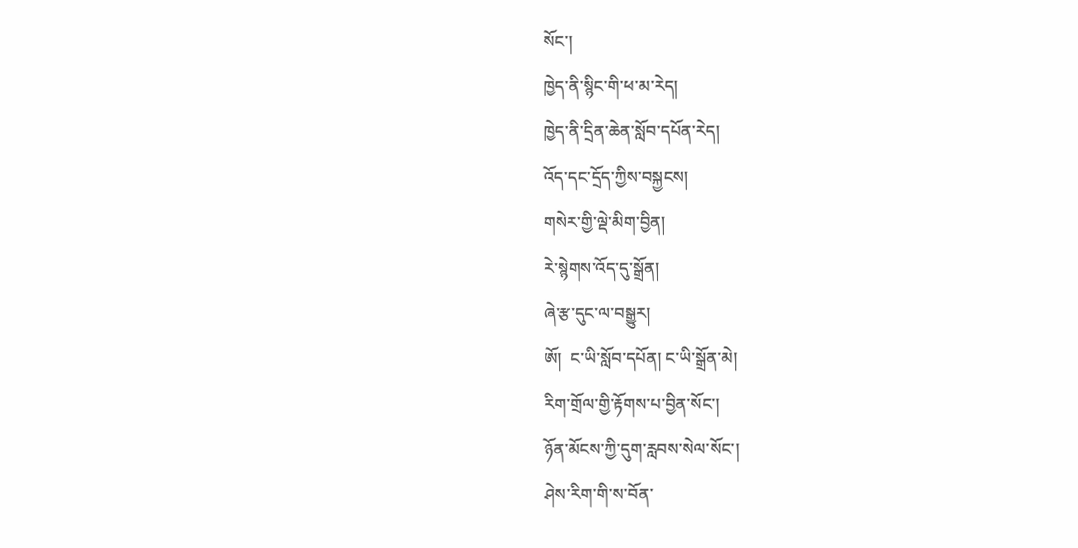སོང་།
ཁྱེད་ནི་སྙིང་གི་ཕ་མ་རེད།
ཁྱེད་ནི་དྲིན་ཆེན་སློབ་དཔོན་རེད།
འོད་དང་དྲོད་ཀྱིས་བསྐྱངས།
གསེར་གྱི་ལྡེ་མིག་བྱིན།
རེ་སྙེགས་འོད་དུ་སྒྲོན།
ཞེ་རྩ་དུང་ལ་བསྒྱུར།
ཨོ།  ང་ཡི་སློབ་དཔོན། ང་ཡི་སྒྲོན་མེ།
རིག་གྲོལ་གྱི་རྟོགས་པ་བྱིན་སོང་།
ཉོན་མོངས་ཀྱི་དུག་རླབས་སེལ་སོང་།
ཤེས་རིག་གི་ས་བོན་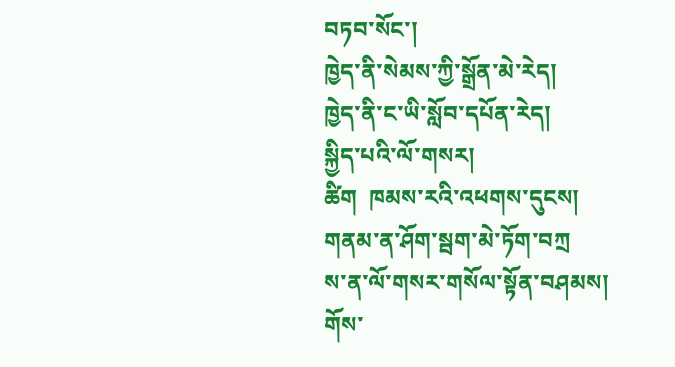བཏབ་སོང་།
ཁྱེད་ནི་སེམས་ཀྱི་སྒྲོན་མེ་རེད།
ཁྱེད་ནི་ང་ཡི་སློབ་དཔོན་རེད།
སྐྱིད་པའི་ལོ་གསར།
ཚིག  ཁམས་རའི་འཕགས་དུངས།
གནམ་ན་ཤོག་སྦག་མེ་ཏོག་བཀྲ
ས་ན་ལོ་གསར་གསོལ་སྟོན་བཤམས།
གོས་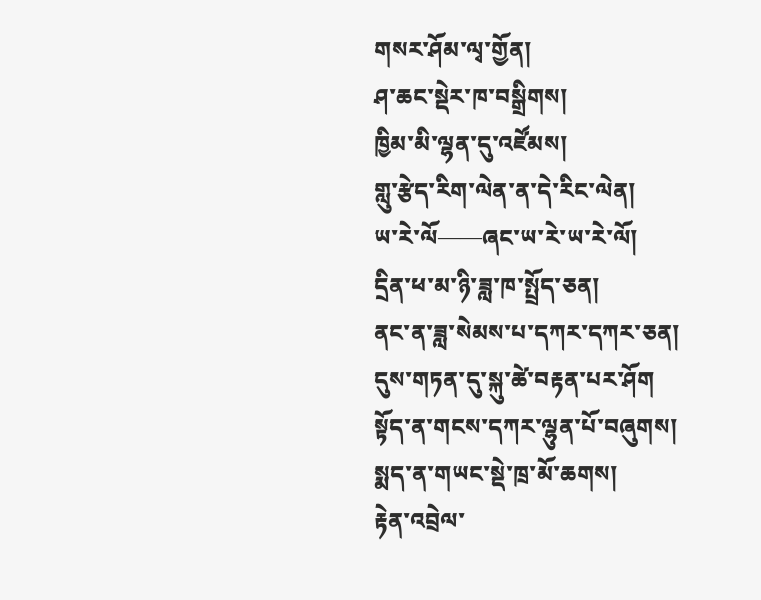གསར་ཤོམ་ལྭ་གྱོན།
ཤ་ཆང་སྡེར་ཁ་བསྒྲིགས།
ཁྱིམ་མི་ལྷན་དུ་འཛོམས།
གླུ་རྩེད་རིག་ལེན་ན་དེ་རིང་ལེན།
ཡ་རེ་ལོ——ཞང་ཡ་རེ་ཡ་རེ་ལོ།
དྲིན་ཕ་མ་ཉི་ཟླ་ཁ་སྤྲོད་ཅན།
ནང་ན་ཟླ་སེམས་པ་དཀར་དཀར་ཅན།
དུས་གཏན་དུ་སྐུ་ཚེ་བརྟན་པར་ཤོག
སྟོད་ན་གངས་དཀར་ལྷུན་པོ་བཞུགས།
སྨད་ན་གཡང་སྡེ་ཁྲ་མོ་ཆགས།
རྟེན་འབྲེལ་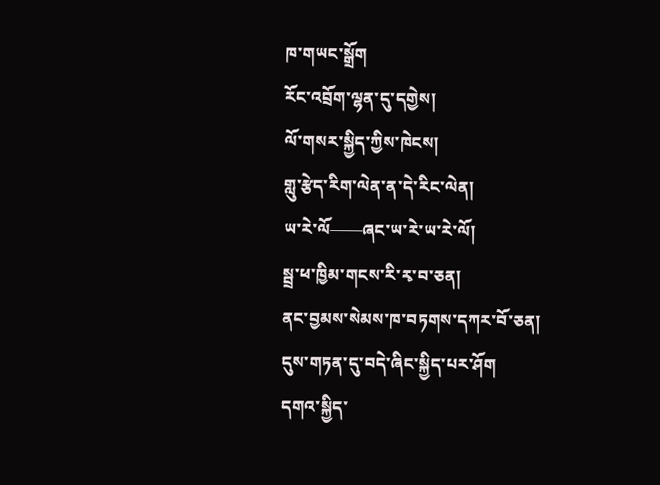ཁ་གཡང་སྒྲོག
རོང་འབྲོག་ལྷན་དུ་དགྱེས།
ལོ་གསར་སྐྱིད་ཀྱིས་ཁེངས།
གླུ་རྩེད་རིག་ལེན་ན་དེ་རིང་ལེན།
ཡ་རེ་ལོ——ཞང་ཡ་རེ་ཡ་རེ་ལོ།
སྦྲ་ཕ་ཁྱིམ་གངས་རི་རྭ་བ་ཅན།
ནང་བྱམས་སེམས་ཁ་བཏགས་དཀར་བོ་ཅན།
དུས་གཏན་དུ་བདེ་ཞིང་སྐྱིད་པར་ཤོག
དགའ་སྐྱིད་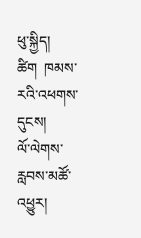ཕུ་སྐྱིད།
ཚིག  ཁམས་རའི་འཕགས་དུངས།
ལོ་ལེགས་རླབས་མཚོ་འཕྱུར།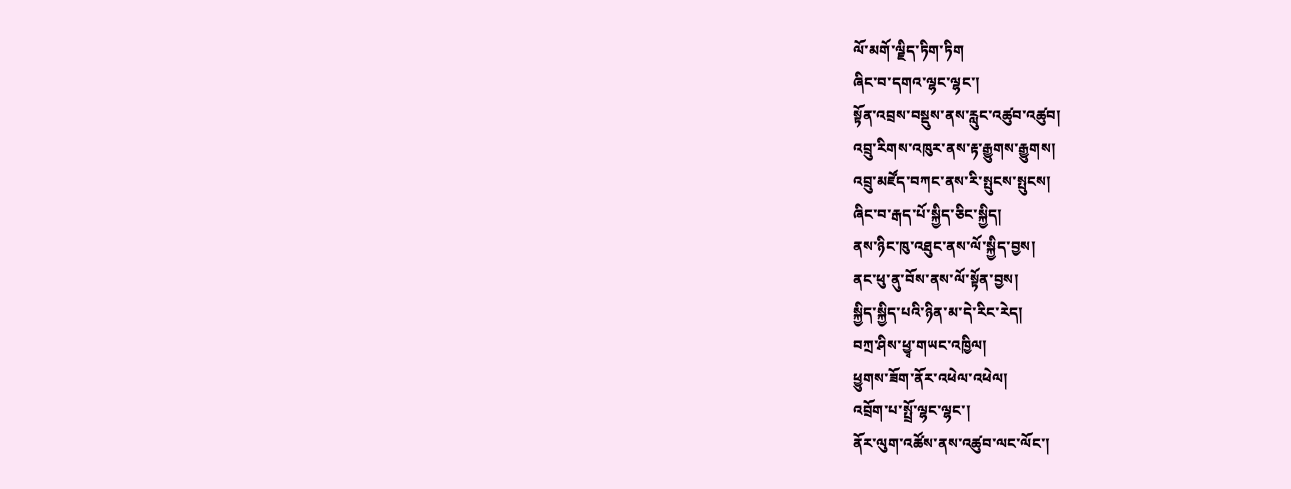ལོ་མགོ་ལྗིད་ཏིག་ཏིག
ཞིང་བ་དགའ་ལྷང་ལྷང་།
སྟོན་འབྲས་བསྡུས་ནས་རླུང་འཚུབ་འཚུབ།
འབྲུ་རིགས་འཁུར་ནས་རྟ་རྒྱུགས་རྒྱུགས།
འབྲུ་མཛོད་བཀང་ནས་རི་སྤུངས་སྤུངས།
ཞིང་བ་རྒད་པོ་སྐྱིད་ཅིང་སྐྱིད།
ནས་ཉིང་ཁུ་འཐུང་ནས་ལོ་སྐྱིད་བྱས།
ནང་ཕུ་ནུ་བོས་ནས་ལོ་སྟོན་བྱས།
སྐྱིད་སྐྱིད་པའི་ཉིན་མ་དེ་རིང་རེད།
བཀྲ་ཤིས་ཕྱྭ་གཡང་འཁྱིལ།
ཕྱུགས་ཟོག་ནོར་འཕེལ་འཕེལ།
འབྲོག་པ་སྤྲོ་ལྷང་ལྷང་།
ནོར་ལུག་འཚོས་ནས་འཚུབ་ལང་ལོང་།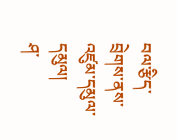བལ་རྩིད་བྲེགས་ནས་འཛུམ་དམུལ་དམུལ།
ཤ་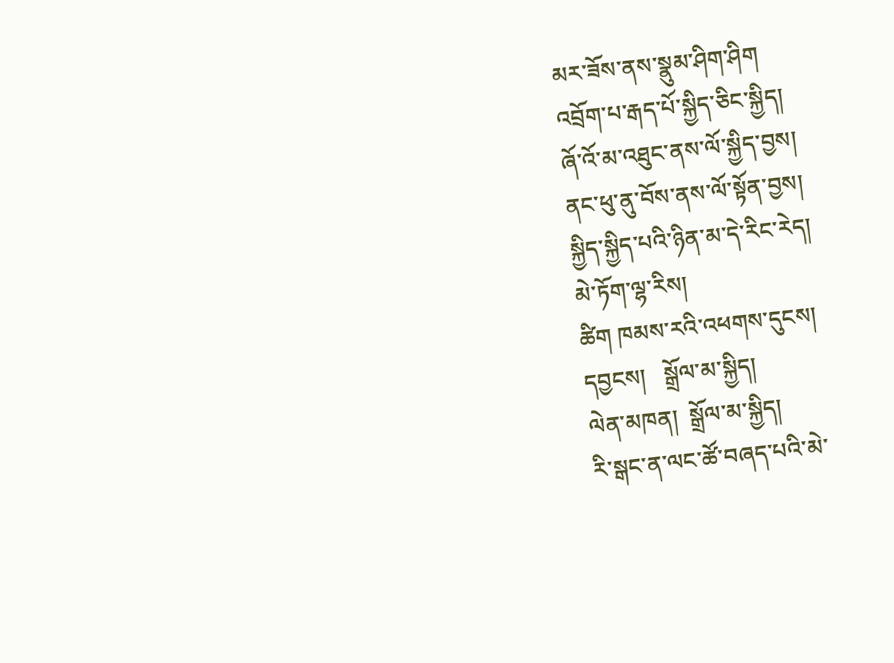མར་ཟོས་ནས་སྣུམ་ཤིག་ཤིག
འབྲོག་པ་རྒད་པོ་སྐྱིད་ཅིང་སྐྱིད།
ཞོ་འོ་མ་འཐུང་ནས་ལོ་སྐྱིད་བྱས།
ནང་ཕུ་ནུ་བོས་ནས་ལོ་སྟོན་བྱས།
སྐྱིད་སྐྱིད་པའི་ཉིན་མ་དེ་རིང་རེད།
མེ་ཏོག་ལྷ་རིས།
ཚིག ཁམས་རའི་འཕགས་དུངས།
དབྱངས།   སྒྲོལ་མ་སྐྱིད།
ལེན་མཁན།  སྒྲོལ་མ་སྐྱིད།
རི་སྒང་ན་ལང་ཚོ་བཞད་པའི་མེ་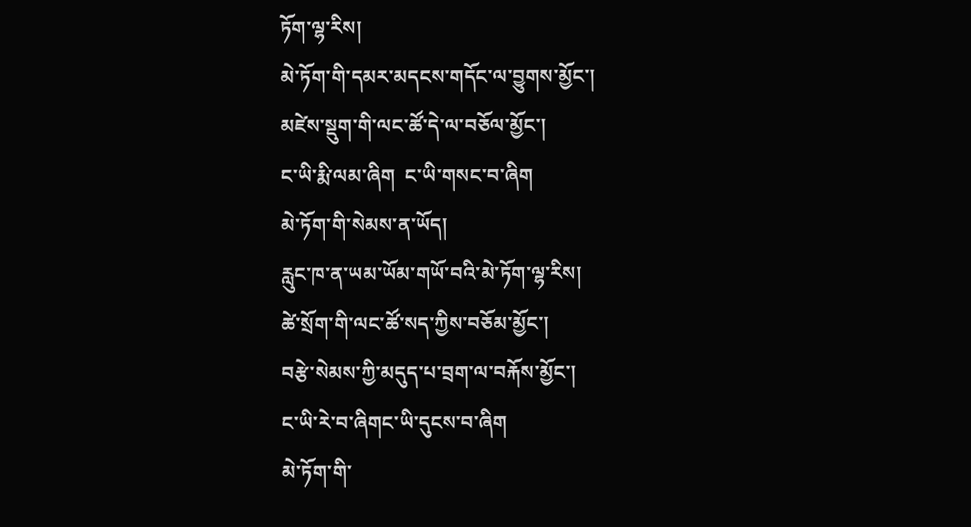ཏོག་ལྷ་རིས།
མེ་ཏོག་གི་དམར་མདངས་གདོང་ལ་བྱུགས་མྱོང་།
མཛེས་སྡུག་གི་ལང་ཚོ་དེ་ལ་བཅོལ་མྱོང་།
ང་ཡི་རྨི་ལམ་ཞིག  ང་ཡི་གསང་བ་ཞིག
མེ་ཏོག་གི་སེམས་ན་ཡོད།
རླུང་ཁ་ན་ཡམ་ཡོམ་གཡོ་བའི་མེ་ཏོག་ལྷ་རིས།
ཚེ་སྲོག་གི་ལང་ཚོ་སད་ཀྱིས་བཅོམ་མྱོང་།
བརྩེ་སེམས་ཀྱི་མདུད་པ་བྲག་ལ་བརྐོས་མྱོང་།
ང་ཡི་རེ་བ་ཞིགང་ཡི་དུངས་བ་ཞིག
མེ་ཏོག་གི་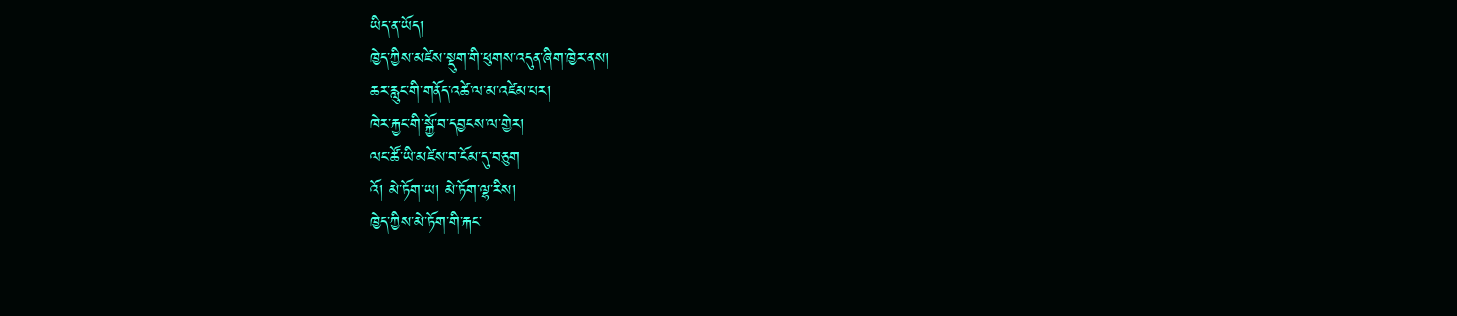ཡིད་ན་ཡོད།
ཁྱེད་ཀྱིས་མཛེས་སྡུག་གི་ཕུགས་འདུན་ཞིག་ཁྱེར་ནས།
ཆར་རླུང་གི་གནོད་འཚེ་ལ་མ་འཛེམ་པར།
ཁེར་རྐྱང་གི་སྐྱོ་བ་དབྱངས་ལ་གྱེར།
ལང་ཚོ་ཡི་མཛེས་བ་ངོམ་དུ་བཅུག
འོ། མེ་ཏོག་ཡ། མེ་ཏོག་ལྷ་རིས།
ཁྱེད་ཀྱིས་མེ་ཏོག་གི་རྐང་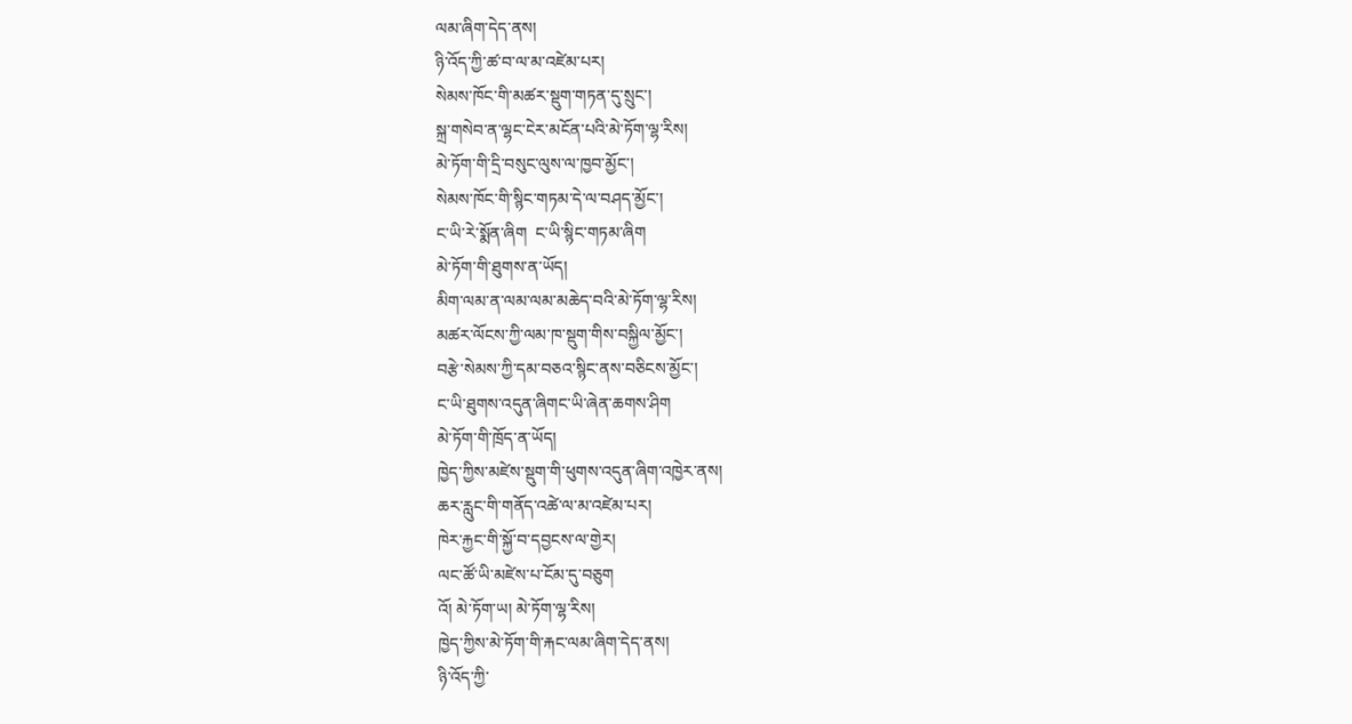ལམ་ཞིག་དེད་ནས།
ཉི་འོད་ཀྱི་ཚ་བ་ལ་མ་འཛེམ་པར།
སེམས་ཁོང་གི་མཚར་སྡུག་གཏན་དུ་སྲུང་།
སྐྲ་གསེབ་ན་ལྷང་ངེར་མངོན་པའི་མེ་ཏོག་ལྷ་རིས།
མེ་ཏོག་གི་དྲི་བསུང་ལུས་ལ་ཁྱབ་མྱོང་།
སེམས་ཁོང་གི་སྙིང་གཏམ་དེ་ལ་བཤད་མྱོང་།
ང་ཡི་རེ་སྨོན་ཞིག  ང་ཡི་སྙིང་གཏམ་ཞིག
མེ་ཏོག་གི་ཐུགས་ན་ཡོད།
མིག་ལམ་ན་ལམ་ལམ་མཆེད་བའི་མེ་ཏོག་ལྷ་རིས།
མཚར་ལོངས་ཀྱི་ལམ་ཁ་སྡུག་གིས་བསྐྱིལ་མྱོང་།
བརྩེ་སེམས་ཀྱི་དམ་བཅའ་སྙིང་ནས་བཅིངས་མྱོང་།
ང་ཡི་ཐུགས་འདུན་ཞིགང་ཡི་ཞེན་ཆགས་ཤིག
མེ་ཏོག་གི་ཁྲོད་ན་ཡོད།
ཁྱེད་ཀྱིས་མཛེས་སྡུག་གི་ཕུགས་འདུན་ཞིག་འཁྱེར་ནས།
ཆར་རླུང་གི་གནོད་འཚེ་ལ་མ་འཛེམ་པར།
ཁེར་རྐྱང་གི་སྐྱོ་བ་དབྱངས་ལ་གྱེར།
ལང་ཚོ་ཡི་མཛེས་པ་ངོམ་དུ་བཅུག
འོ། མེ་ཏོག་ཡ། མེ་ཏོག་ལྷ་རིས།
ཁྱེད་ཀྱིས་མེ་ཏོག་གི་རྐང་ལམ་ཞིག་དེད་ནས།
ཉི་འོད་ཀྱི་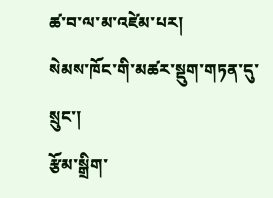ཚ་བ་ལ་མ་འཛེམ་པར།
སེམས་ཁོང་གི་མཚར་སྡུག་གཏན་དུ་སྲུང་།
རྩོམ་སྒྲིག་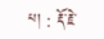པ། : རྡོ་རྗེ་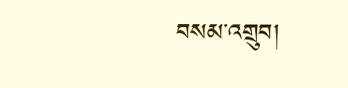བསམ་འགྲུབ།